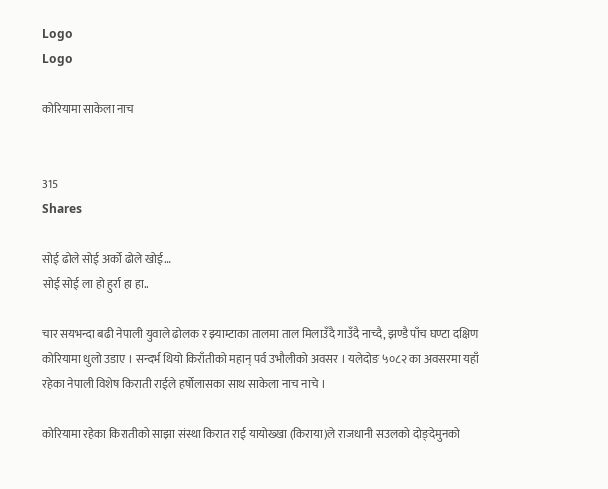Logo
Logo

कोरियामा साकेला नाच


315
Shares

सोई ढोले सोई अर्को ढोले खोई…
सोई सोई ला हो हुर्रा हा हा..

चार सयभन्दा बढी नेपाली युवाले ढोलक र झ्याम्टाका तालमा ताल मिलाउँदै गाउँदै नाच्दै, झण्डै पाँच घण्टा दक्षिण कोरियामा धुलो उडाए । सन्दर्भ थियो किराँतीको महान् पर्व उभौलीको अवसर । यलेदोङ ५०८२ का अवसरमा यहाँ रहेका नेपाली विशेष किराती राईले हर्षोलासका साथ साकेला नाच नाचे ।

कोरियामा रहेका किरातीको साझा संस्था किरात राई यायोख्खा (किराया)ले राजधानी सउलको दोङ्देमुनको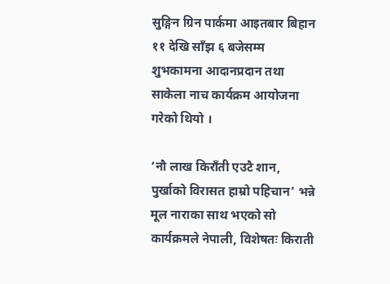सुङ्गिन ग्रिन पार्कमा आइतबार बिहान ११ देखि साँझ ६ बजेसम्म शुभकामना आदानप्रदान तथा साकेला नाच कार्यक्रम आयोजना गरेको थियो ।

‘नौ लाख किराँती एउटै शान, पुर्खाको विरासत हाम्रो पहिचान’ भन्ने मूल नाराका साथ भएको सो कार्यक्रमले नेपाली, विशेषतः किराती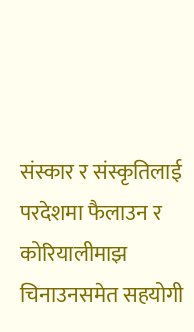संस्कार र संस्कृतिलाई परदेशमा फैलाउन र कोरियालीमाझ चिनाउनसमेत सहयोगी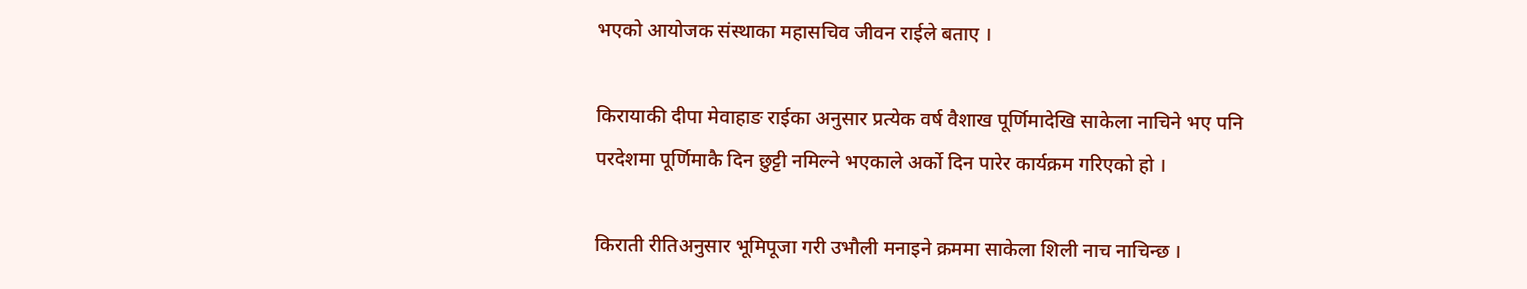भएको आयोजक संस्थाका महासचिव जीवन राईले बताए ।

किरायाकी दीपा मेवाहाङ राईका अनुसार प्रत्येक वर्ष वैशाख पूर्णिमादेखि साकेला नाचिने भए पनि परदेशमा पूर्णिमाकै दिन छुट्टी नमिल्ने भएकाले अर्को दिन पारेर कार्यक्रम गरिएको हो ।

किराती रीतिअनुसार भूमिपूजा गरी उभौली मनाइने क्रममा साकेला शिली नाच नाचिन्छ ।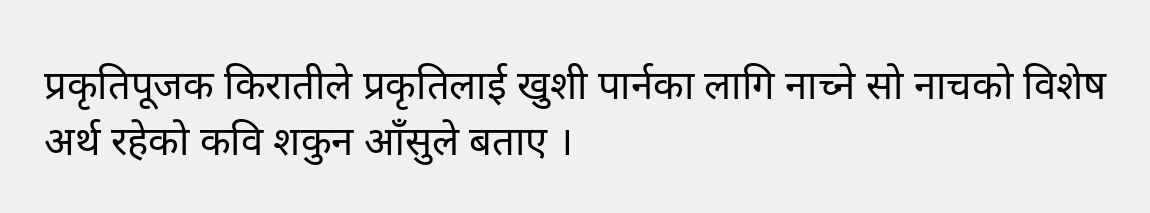प्रकृतिपूजक किरातीले प्रकृतिलाई खुशी पार्नका लागि नाच्ने सो नाचको विशेष अर्थ रहेको कवि शकुन आँसुले बताए ।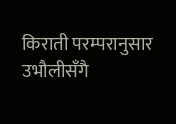किराती परम्परानुसार उभौलीसँगै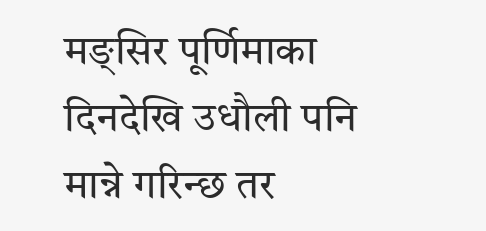मङ्सिर पूर्णिमाका दिनदेखि उधौली पनि मान्ने गरिन्छ तर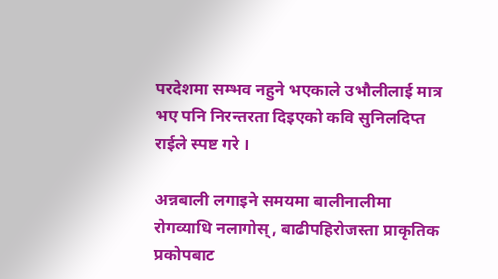परदेशमा सम्भव नहुने भएकाले उभौलीलाई मात्र भए पनि निरन्तरता दिइएको कवि सुनिलदिप्त राईले स्पष्ट गरे ।

अन्नबाली लगाइने समयमा बालीनालीमा रोगव्याधि नलागोस्, बाढीपहिरोजस्ता प्राकृतिक प्रकोपबाट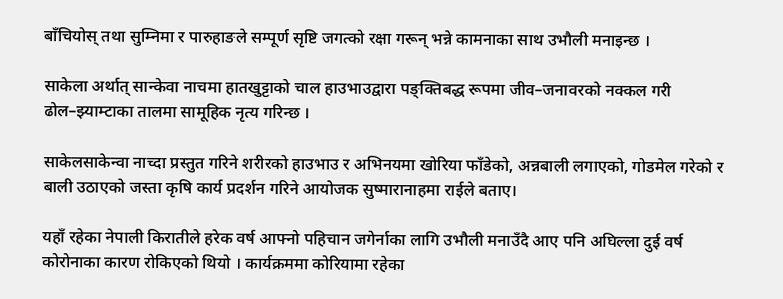बाँचियोस् तथा सुम्निमा र पारुहाङले सम्पूर्ण सृष्टि जगत्को रक्षा गरून् भन्ने कामनाका साथ उभौली मनाइन्छ ।

साकेला अर्थात् सान्केवा नाचमा हातखुट्टाको चाल हाउभाउद्वारा पङ्क्तिबद्ध रूपमा जीव–जनावरको नक्कल गरी ढोल–झ्याम्टाका तालमा सामूहिक नृत्य गरिन्छ ।

साकेलसाकेन्वा नाच्दा प्रस्तुत गरिने शरीरको हाउभाउ र अभिनयमा खोरिया फाँडेको, अन्नबाली लगाएको, गोडमेल गरेको र बाली उठाएको जस्ता कृषि कार्य प्रदर्शन गरिने आयोजक सुष्मारानाहमा राईले बताए।

यहाँ रहेका नेपाली किरातीले हरेक वर्ष आफ्नो पहिचान जगेर्नाका लागि उभौली मनाउँदै आए पनि अघिल्ला दुई वर्ष कोरोनाका कारण रोकिएको थियो । कार्यक्रममा कोरियामा रहेका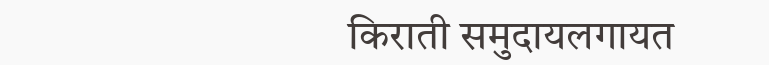किराती समुदायलगायत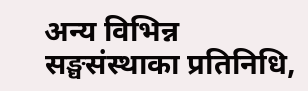अन्य विभिन्न सङ्घसंस्थाका प्रतिनिधि,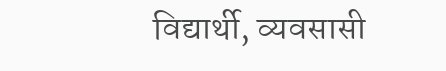विद्यार्थी, व्यवसासी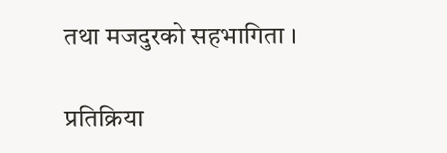तथा मजदुरको सहभागिता ।

प्रतिक्रिया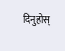दिनुहोस्